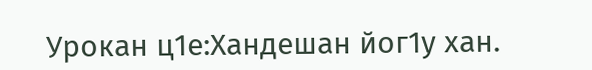Урокан ц1е:Хандешан йог1у хан.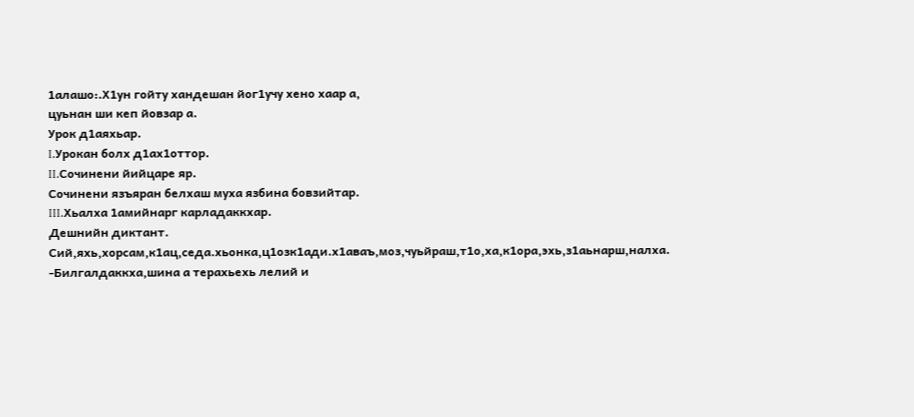1алашо:.Х1ун гойту хандешан йог1учу хено хаар а,
цуьнан ши кеп йовзар а.
Урок д1аяхьар.
Ι.Урокан болх д1ах1оттор.
ΙΙ.Сочинени йийцаре яр.
Сочинени язъяран белхаш муха язбина бовзийтар.
ΙΙΙ.Хьалха 1амийнарг карладаккхар.
Дешнийн диктант.
Сий,яхь,хорсам,к1ац,седа.хьонка,ц1озк1ади.х1аваъ,моз,чуьйраш,т1о,ха,к1ора,эхь,з1аьнарш,налха.
-Билгалдаккха,шина а терахьехь лелий и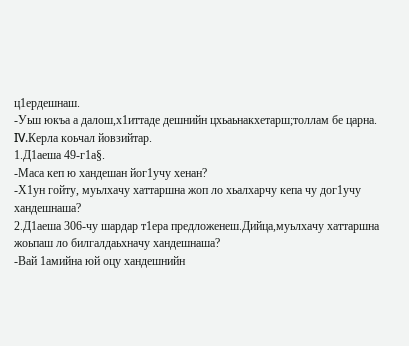ц1ердешнаш.
-Уьш юкъа а далош,х1иттаде дешнийн цхьаьнакхетарш;толлам бе царна.
ΙV.Керла коьчал йовзийтар.
1.Д1аеша 49-г1а§.
-Маса кеп ю хандешан йог1учу хенан?
-Х1ун гойту, муьлхачу хаттаршна жоп ло хьалхарчу кепа чу дог1учу хандешнаша?
2.Д1аеша 306-чу шардар т1ера предложенеш.Дийца,муьлхачу хаттаршна жоьпаш ло билгалдаьхначу хандешнаша?
-Вай 1амийна юй оцу хандешнийн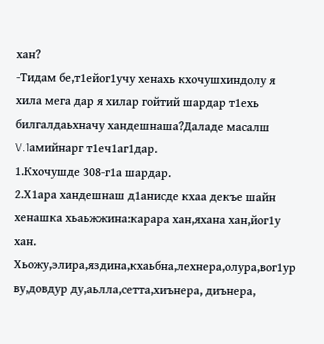хан?
-Тидам бе,т1ейог1учу хенахь кхочушхиндолу я хила мега дар я хилар гойтий шардар т1ехь билгалдаьхначу хандешнаша?Даладе масалш
V.1амийнарг т1еч1аг1дар.
1.Кхочушде 308-г1а шардар.
2.Х1ара хандешнаш д1анисде кхаа декъе шайн хенашка хьаьжжина:карара хан,яхана хан,йог1у хан.
Хьожу,элира,яздина,кхаьбна,лехнера,олура,вог1ур ву,довдур ду,аьлла,сетта,хиънера, диънера,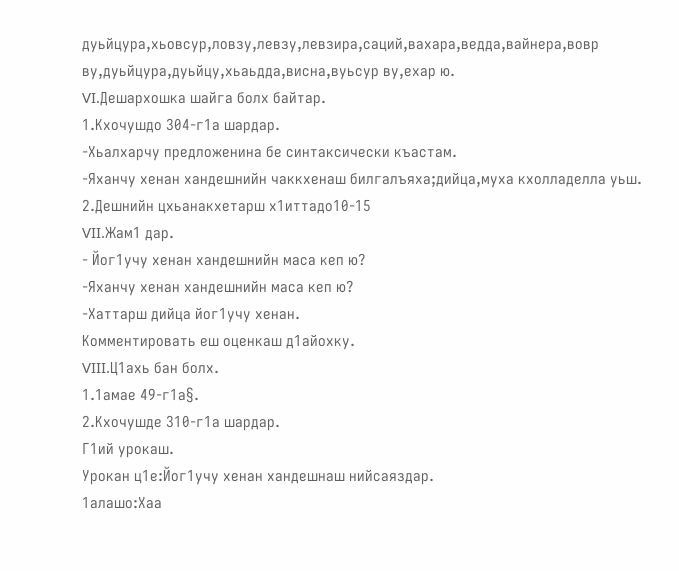дуьйцура,хьовсур,ловзу,левзу,левзира,саций,вахара,ведда,вайнера,вовр ву,дуьйцура,дуьйцу,хьаьдда,висна,вуьсур ву,ехар ю.
VΙ.Дешархошка шайга болх байтар.
1.Кхочушдо 304-г1а шардар.
-Хьалхарчу предложенина бе синтаксически къастам.
-Яханчу хенан хандешнийн чаккхенаш билгалъяха;дийца,муха кхолладелла уьш.
2.Дешнийн цхьанакхетарш х1иттадо10-15
VΙΙ.Жам1 дар.
- Йог1учу хенан хандешнийн маса кеп ю?
-Яханчу хенан хандешнийн маса кеп ю?
-Хаттарш дийца йог1учу хенан.
Комментировать еш оценкаш д1айохку.
VΙΙΙ.Ц1ахь бан болх.
1.1амае 49-г1а§.
2.Кхочушде 310-г1а шардар.
Г1ий урокаш.
Урокан ц1е:Йог1учу хенан хандешнаш нийсаяздар.
1алашо:Хаа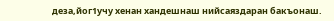деза,йог1учу хенан хандешнаш нийсаяздаран бакъонаш.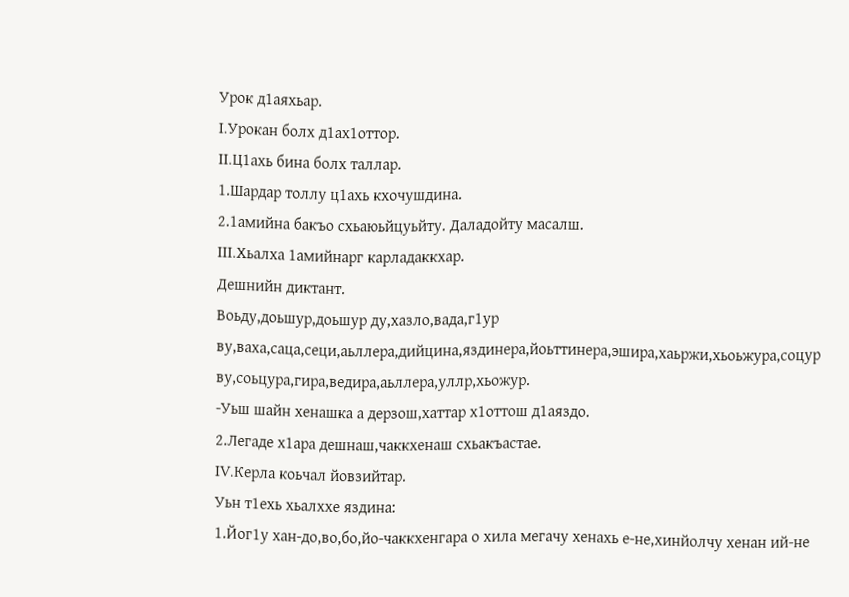Урок д1аяхьар.
Ι.Урокан болх д1ах1оттор.
ΙΙ.Ц1ахь бина болх таллар.
1.Шардар толлу ц1ахь кхочушдина.
2.1амийна бакъо схьаюьйцуьйту. Даладойту масалш.
ΙΙΙ.Хьалха 1амийнарг карладаккхар.
Дешнийн диктант.
Воьду,доьшур,доьшур ду,хазло,вада,г1ур ву,ваха,саца,сеци,аьллера,дийцина,яздинера,йоьттинера,эшира,хаьржи,хьоьжура,соцур ву,соьцура,гира,ведира,аьллера,уллр,хьожур.
-Уьш шайн хенашка а дерзош,хаттар х1оттош д1аяздо.
2.Легаде х1ара дешнаш,чаккхенаш схьакъастае.
ΙV.Керла коьчал йовзийтар.
Уьн т1ехь хьалххе яздина:
1.Йог1у хан-до,во,бо,йо-чаккхенгара о хила мегачу хенахь е-не,хинйолчу хенан ий-не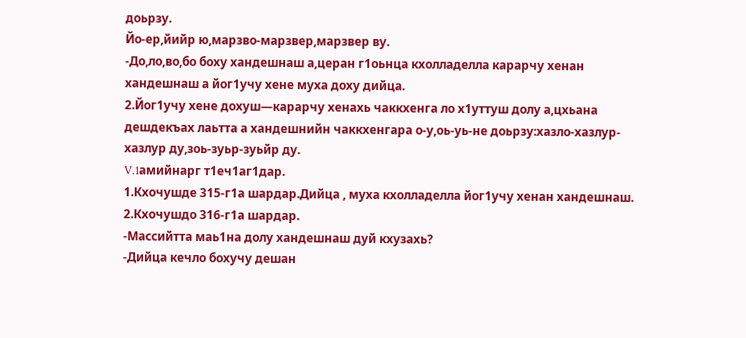доьрзу.
Йо-ер,йийр ю,марзво-марзвер,марзвер ву.
-До,ло,во,бо боху хандешнаш а,церан г1оьнца кхолладелла карарчу хенан хандешнаш а йог1учу хене муха доху дийца.
2.Йог1учу хене дохуш—карарчу хенахь чаккхенга ло х1уттуш долу а,цхьана дешдекъах лаьтта а хандешнийн чаккхенгара о-у,оь-уь-не доьрзу:хазло-хазлур-хазлур ду,зоь-зуьр-зуьйр ду.
V.1амийнарг т1еч1аг1дар.
1.Кхочушде 315-г1а шардар.Дийца , муха кхолладелла йог1учу хенан хандешнаш.
2.Кхочушдо 316-г1а шардар.
-Массийтта маь1на долу хандешнаш дуй кхузахь?
-Дийца кечло бохучу дешан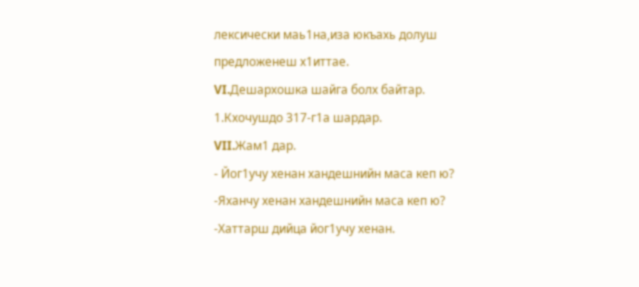лексически маь1на,иза юкъахь долуш предложенеш х1иттае.
VΙ.Дешархошка шайга болх байтар.
1.Кхочушдо 317-г1а шардар.
VΙΙ.Жам1 дар.
- Йог1учу хенан хандешнийн маса кеп ю?
-Яханчу хенан хандешнийн маса кеп ю?
-Хаттарш дийца йог1учу хенан.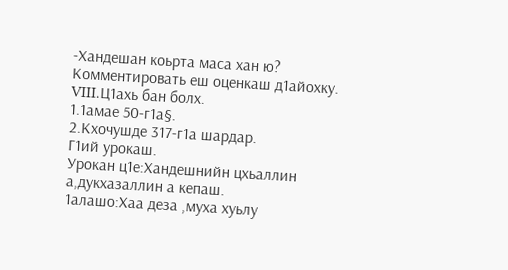-Хандешан коьрта маса хан ю?
Комментировать еш оценкаш д1айохку.
VΙΙΙ.Ц1ахь бан болх.
1.1амае 50-г1а§.
2.Кхочушде 317-г1а шардар.
Г1ий урокаш.
Урокан ц1е:Хандешнийн цхьаллин а,дукхазаллин а кепаш.
1алашо:Хаа деза ,муха хуьлу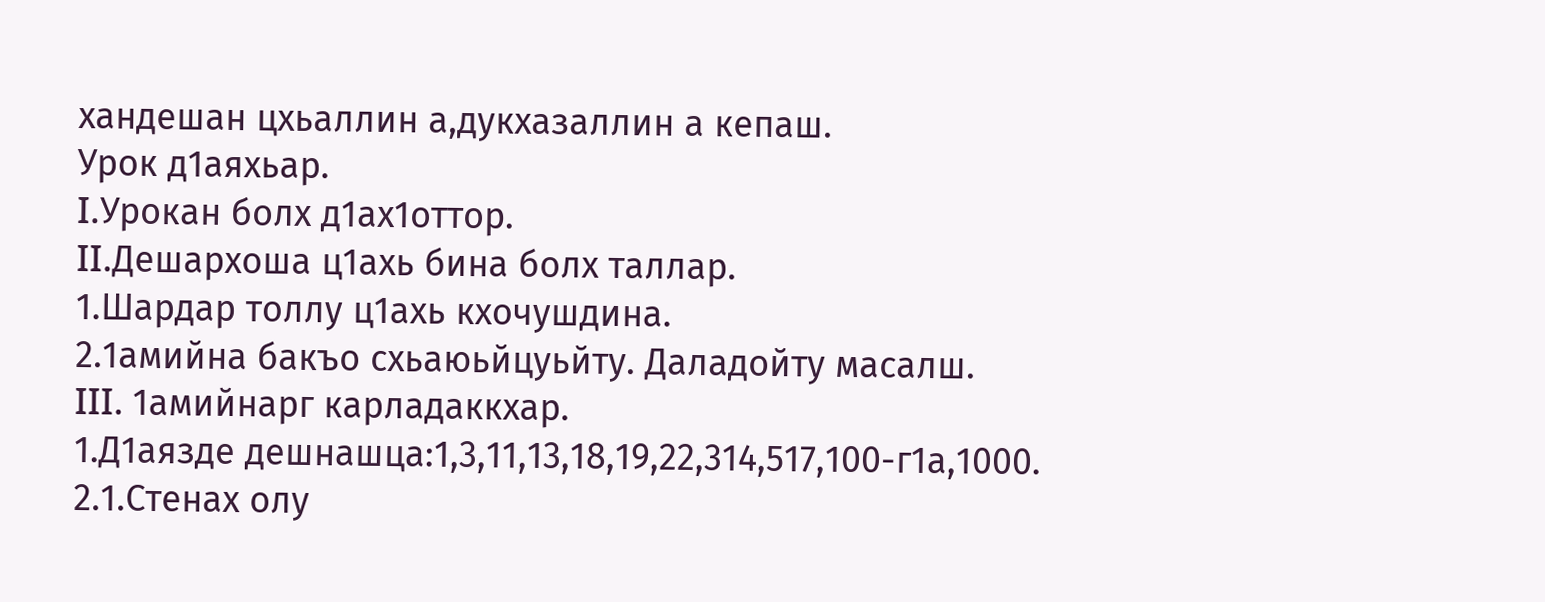хандешан цхьаллин а,дукхазаллин а кепаш.
Урок д1аяхьар.
Ι.Урокан болх д1ах1оттор.
ΙΙ.Дешархоша ц1ахь бина болх таллар.
1.Шардар толлу ц1ахь кхочушдина.
2.1амийна бакъо схьаюьйцуьйту. Даладойту масалш.
ΙΙΙ. 1амийнарг карладаккхар.
1.Д1аязде дешнашца:1,3,11,13,18,19,22,314,517,100-г1а,1000.
2.1.Стенах олу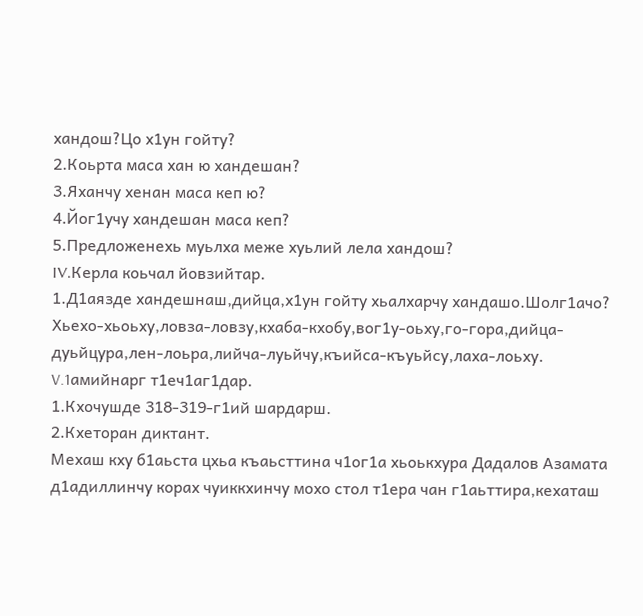хандош?Цо х1ун гойту?
2.Коьрта маса хан ю хандешан?
3.Яханчу хенан маса кеп ю?
4.Йог1учу хандешан маса кеп?
5.Предложенехь муьлха меже хуьлий лела хандош?
ΙV.Керла коьчал йовзийтар.
1.Д1аязде хандешнаш,дийца,х1ун гойту хьалхарчу хандашо.Шолг1ачо?
Хьехо-хьоьху,ловза-ловзу,кхаба-кхобу,вог1у-оьху,го-гора,дийца-дуьйцура,лен-лоьра,лийча-луьйчу,къийса-къуьйсу,лаха-лоьху.
V.1амийнарг т1еч1аг1дар.
1.Кхочушде 318-319-г1ий шардарш.
2.Кхеторан диктант.
Мехаш кху б1аьста цхьа къаьсттина ч1ог1а хьоькхура Дадалов Азамата д1адиллинчу корах чуиккхинчу мохо стол т1ера чан г1аьттира,кехаташ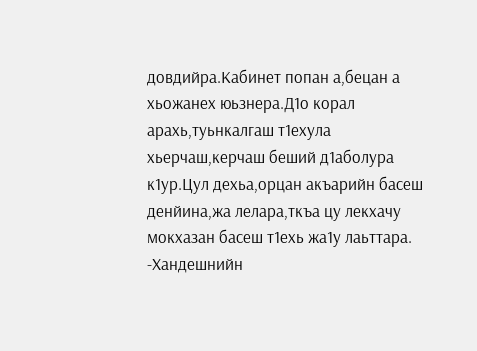довдийра.Кабинет попан а,бецан а хьожанех юьзнера.Д1о корал арахь,туьнкалгаш т1ехула хьерчаш,керчаш беший д1аболура к1ур.Цул дехьа,орцан акъарийн басеш денйина,жа лелара,ткъа цу лекхачу мокхазан басеш т1ехь жа1у лаьттара.
-Хандешнийн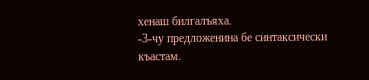хенаш билгалъяха.
-3-чу предложенина бе синтаксически къастам.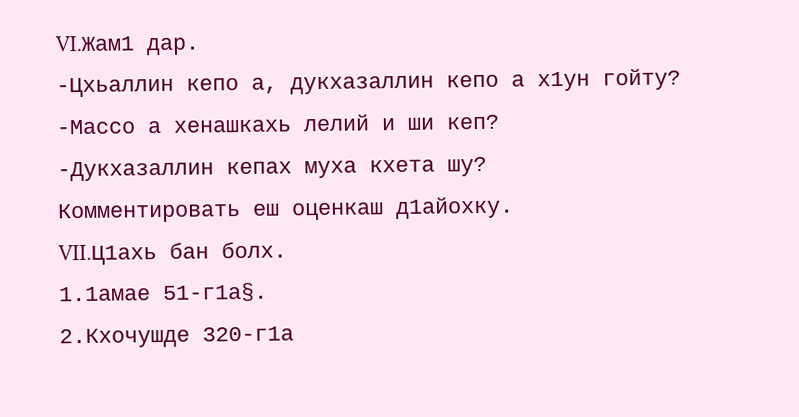VΙ.Жам1 дар.
-Цхьаллин кепо а, дукхазаллин кепо а х1ун гойту?
-Массо а хенашкахь лелий и ши кеп?
-Дукхазаллин кепах муха кхета шу?
Комментировать еш оценкаш д1айохку.
VΙΙ.Ц1ахь бан болх.
1.1амае 51-г1а§.
2.Кхочушде 320-г1а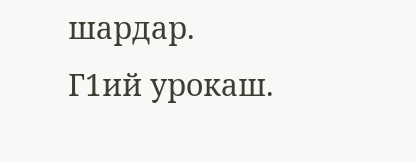шардар.
Г1ий урокаш.